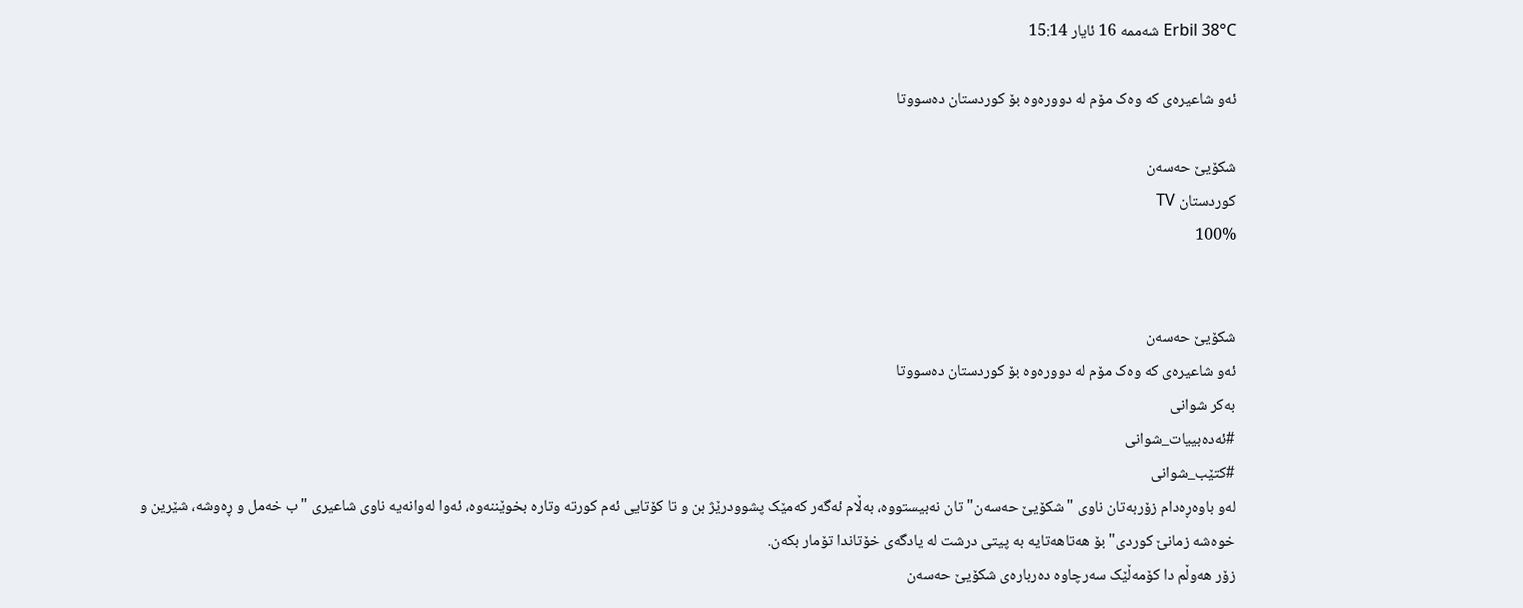Erbil 38°C شەممە 16 ئایار 15:14

ئەو شاعیرەی کە وەک مۆم لە دوورەوە بۆ کوردستان دەسووتا

شکۆیێ حەسەن
کوردستان TV
100%


شکۆیێ حەسەن
ئەو شاعیرەی کە وەک مۆم لە دوورەوە بۆ کوردستان دەسووتا
بەکر شوانی
#ئەدەبییات_شوانی
#کتێب_شوانی
لەو باوەڕەدام زۆربەتان ناوی "شکۆیێ حەسەن"تان نەبیستووە، بەڵام ئەگەر کەمێک پشوودرێژ بن و تا کۆتایی ئەم کورتە وتارە بخوێننەوە، ئەوا لەوانەیە ناوی شاعیری "ب خەمل و ڕەوشە، شێرین و خوەشە زمانێ کوردی" بۆ هەتاهەتایە بە پیتی درشت لە یادگەی خۆتاندا تۆمار بکەن.
زۆر هەوڵم دا کۆمەڵێک سەرچاوە دەربارەی شکۆیێ حەسەن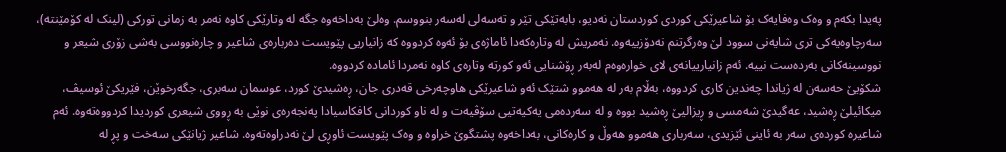پەیدا بکەم و وەک وەفایەک بۆ شاعیرێکی کوردی کوردستان نەدیو، بابەتێکی تێر و تەسەلی لەسەر بنووسم. وەلێ بەداخەوە جگە لە وتارێکی کاوە نەمر بە زمانی تورکی (لینک لە کۆمێنتە)، سەرچاوەیەکی تری شایەنی سوود لێ وەرگرتنم نەدۆزییەوە. نەمریش لە وتارەکەدا ئاماژەی بۆ ئەوە کردووە کە زانیاریی پێویست دەربارەی شاعیر و چارەنووسی بەشی زۆری شیعر و نووسینەکانی بەردەست نییە. ئەم زانیارییانەی لای خوارەوەم لەبەر ڕۆشنایی ئەو کورتە وتارەی کاوە نەمردا ئامادە کردووە.
شکۆیێ حەسەن لە ژیاندا چەندین کاری کردووە، بەڵام بەر لە هەموو شتێک ئەو شاعیرێکی هاوچەرخی قەدری جان، ڕەشیدێ کورد، عوسمان سەبری، جگەرخوێن، فێریکێ ئوسیڤ، میکائیلێ ڕەشید، عەگیدێ شەمسی و ڕیزالیێ ڕەشید بووە و لە سەردەمی یەکیەتیی سۆڤیەت و لە ناو کوردانی کافکاسیادا پەنجەرەی نوێی بە ڕووی شیعری کوردیدا کردووەتەوە. ئەم شاعیرە کوردەی سەر بە ئاینی ئێزیدی، سەرباری هەموو هەوڵ و کارەکانی، بەداخەوە پشتگوێ خراوە و وەک پێویست ئاوڕی لێ نەدراوەتەوە. شاعیر ژیانێکی سەخت و پڕ لە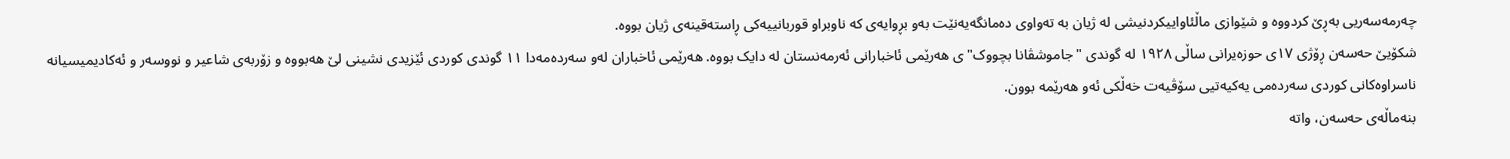چەرمەسەریی بەڕێ کردووە و شێوازی ماڵئاواییکردنیشی لە ژیان بە تەواوی دەمانگەیەنێت بەو بڕوایەی کە ناوبراو قوربانییەکی ڕاستەقینەی ژیان بووە.
شکۆیێ حەسەن ڕۆژی ١٧ی حوزەیرانی ساڵی ١٩٢٨ لە گوندی "جاموشڤانا بچووک"ی هەرێمی ئاخبارانی ئەرمەنستان لە دایک بووە. هەرێمی ئاخباران لەو سەردەمەدا ١١ گوندی کوردی ئێزیدی نشینی لێ هەبووە و زۆربەی شاعیر و نووسەر و ئەکادیمیسیانە ناسراوەکانی کوردی سەردەمی یەکیەتیی سۆڤیەت خەڵکی ئەو هەرێمە بوون.
بنەماڵەی حەسەن، واتە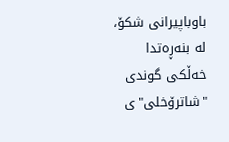باوباپیرانی شکۆ، لە بنەڕەتدا خەڵکی گوندی "شاترۆخلی"ی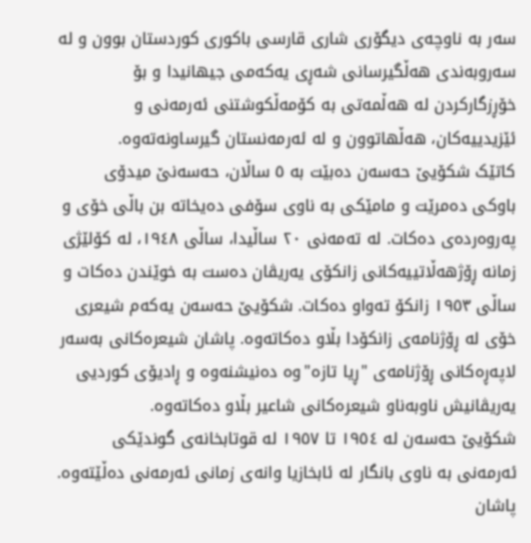سەر بە ناوچەی دیگۆری شاری قارسی باکوری کوردستان بوون و لە سەروبەندی هەڵگیرسانی شەڕی یەکەمی جیهانیدا و بۆ خۆڕزگارکردن لە هەڵمەتی بە کۆمەڵکوشتنی ئەرمەنی و ئێزیدییەکان، هەڵهاتوون و لە ئەرمەنستان گیرساونەتەوە.
کاتێک شکۆیێ حەسەن دەبێت بە ٥ ساڵان، حەسەنێ میدۆی باوکی دەمرێت و مامێکی بە ناوی سۆفی دەیخاتە بن باڵی خۆی و پەروەردەی دەکات. لە تەمەنی ٢٠ ساڵیدا، ساڵی ١٩٤٨، لە کۆلێژی زمانە ڕۆژهەڵاتییەکانی زانکۆی یەریڤان دەست بە خوێندن دەکات و ساڵی ١٩٥٣ زانکۆ تەواو دەکات. شکۆیێ حەسەن یەکەم شیعری خۆی لە ڕۆژنامەی زانکۆدا بڵاو دەکاتەوە. پاشان شیعرەکانی بەسەر لاپەڕەکانی ڕۆژنامەی "ڕیا تازە"وە دەنیشنەوە و ڕادیۆی کوردیی یەریڤانیش ناوبەناو شیعرەکانی شاعیر بڵاو دەکاتەوە.
شکۆیێ حەسەن لە ١٩٥٤ تا ١٩٥٧ لە قوتابخانەی گوندێکی ئەرمەنی بە ناوی بانگار لە ئابخازیا وانەی زمانی ئەرمەنی دەڵێتەوە. پاشان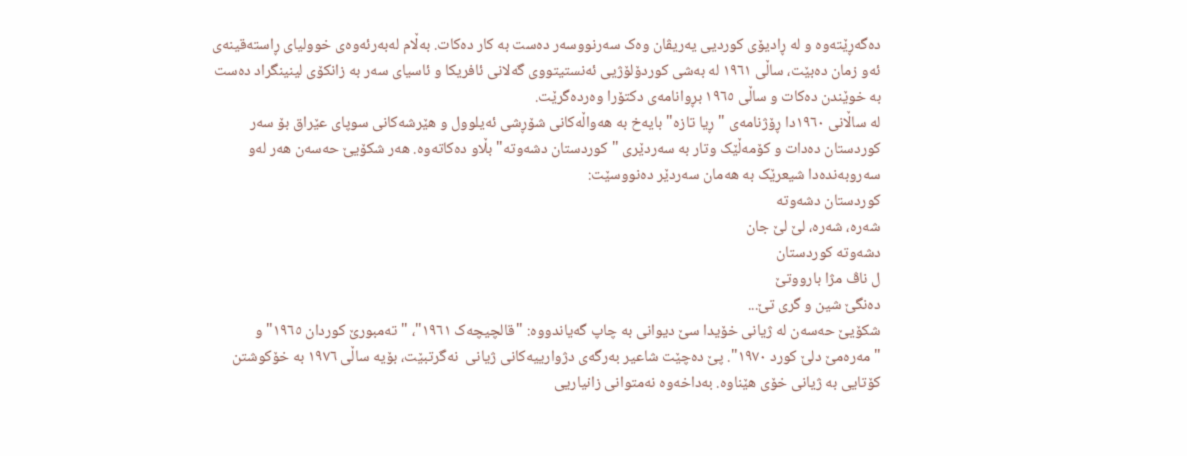دەگەڕێتەوە و لە ڕادیۆی کوردیی یەریڤان وەک سەرنووسەر دەست بە کار دەکات. بەڵام لەبەرئەوەی خوولیای ڕاستەقینەی ئەو زمان دەبێت، ساڵی ١٩٦١ لە بەشی کوردۆلۆژیی ئەنستیتووی گەلانی ئافریکا و ئاسیای سەر بە زانکۆی لینینگراد دەست بە خوێندن دەکات و ساڵی ١٩٦٥ بڕوانامەی دکتۆرا وەردەگرێت.
لە ساڵانی ١٩٦٠دا ڕۆژنامەی "ڕیا تازە" بایەخ بە هەواڵەکانی شۆڕشی ئەیلوول و هێرشەکانی سوپای عێراق بۆ سەر کوردستان دەدات و کۆمەڵێک وتار بە سەردێری "کوردستان دشەوتە" بڵاو دەکاتەوە. هەر شکۆیێ حەسەن هەر لەو سەروبەندەدا شیعرێک بە هەمان سەردێر دەنووسێت:
کوردستان دشەوتە
شەرە، شەرە، لێ لێ جان
دشەوتە کوردستان
ل ناڤ مژا بارووتێ
دەنگێ شین و گری تێ...
شکۆیێ حەسەن لە ژیانی خۆیدا سێ دیوانی بە چاپ گەیاندووە: "قالچیچەک ١٩٦١"، "تەمبورێ کوردان ١٩٦٥" و "مەرەمێ دلێ کورد ١٩٧٠". پێ دەچێت شاعیر بەرگەی دژوارییەکانی ژیانی  نەگرتبێت، بۆیە ساڵی ١٩٧٦ بە خۆکوشتن کۆتایی بە ژیانی خۆی هێناوە. بەداخەوە نەمتوانی زانیاریی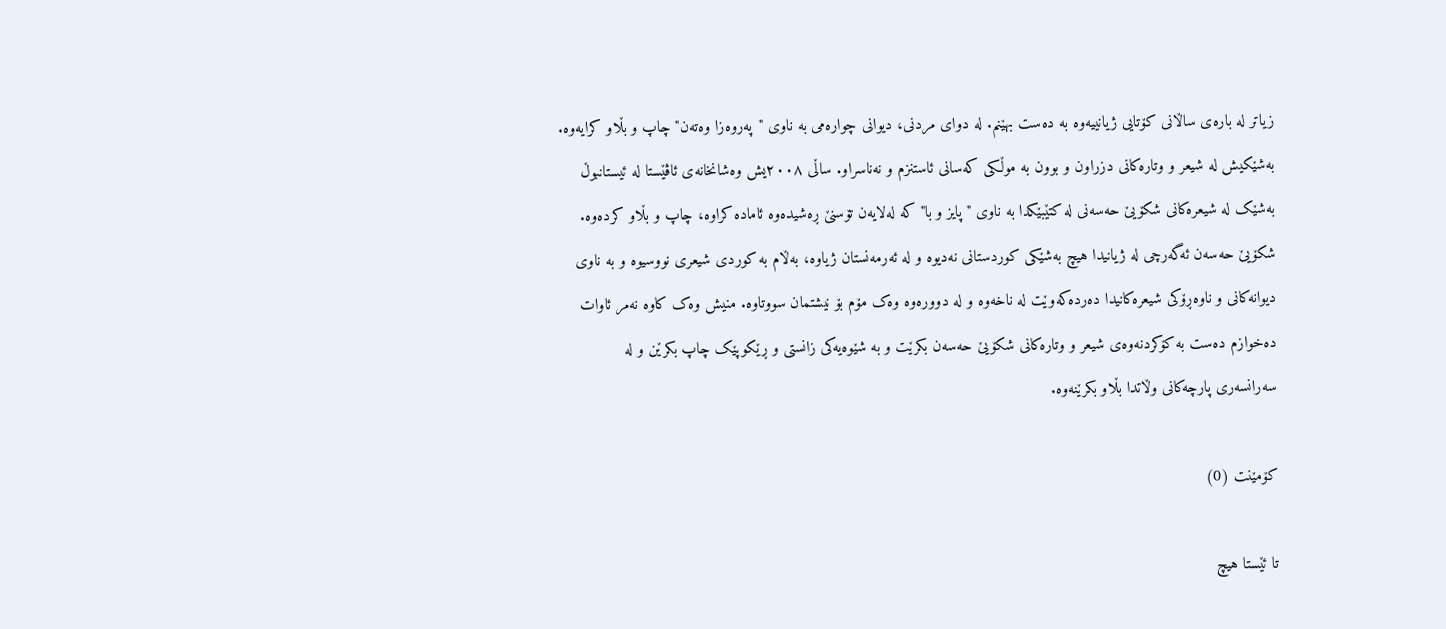زیاتر لە بارەی ساڵانی کۆتایی ژیانییەوە بە دەست بهێنم. لە دوای مردنی، دیوانی چوارەمی بە ناوی "پەروەزا وەتەن" چاپ و بڵاو کرایەوە. بەشێکیش لە شیعر و وتارەکانی دزراون و بوون بە موڵکی کەسانی ئاستنزم و نەناسراو. ساڵی ٢٠٠٨یش وەشانخانەی ئاڤێستا لە ئیستانبوڵ بەشێک لە شیعرەکانی شکۆیێ حەسەنی لە کتێبێکدا بە ناوی "پایز و با" کە لەلایەن تۆسنێ ڕەشیدەوە ئامادە کراوە، چاپ و بڵاو کردەوە.
شکۆیێ حەسەن ئەگەرچی لە ژیانیدا هیچ بەشێکی کوردستانی نەدیوە و لە ئەرمەنستان ژیاوە، بەڵام بە کوردی شیعری نووسیوە و بە ناوی دیوانەکانی و ناوەڕۆکی شیعرەکانیدا دەردەکەوێت لە ناخەوە و لە دوورەوە وەک مۆم بۆ نیشتمان سووتاوە. منیش وەک کاوە نەمر ئاوات دەخوازم دەست بە کۆکردنەوەی شیعر و وتارەکانی شکۆیێ حەسەن بکرێت و بە شێوەیەکی زانستی و ڕێکوپێک چاپ بکرێن و لە سەرانسەری پارچەکانی وڵاتدا بڵاو بکرێنەوە.

کۆمێنت (0)

تا ئێستا هیچ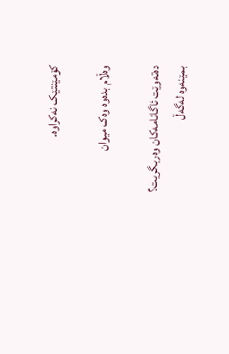کۆمێنتێک نەکراوە.

وەڵام بدەوە وەک میوان

دەتەوێت ئاگانامەکان وەربگریت؟
بمێنەوە لەگەڵ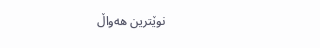نوێترین هەواڵ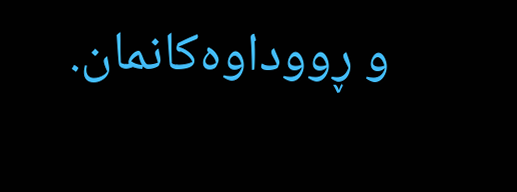و ڕووداوەکانمان.